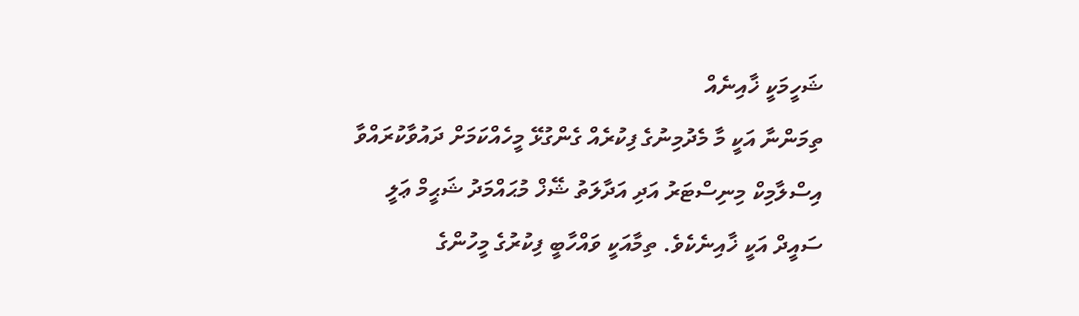ޝަހީމަކީ ޚާއިނެއް
ތިމަންނާ އަކީ މާ މެދުމިނުގެ ފިކުރެއް ގެންގުޅޭ މީހެއްކަމަށް ދައުވާކުރައްވާ އިސްލާމިކް މިނިސްޓަރު އަދި އަދާލަތު ޝޭޚް މުޙައްމަދު ޝަޙީމް ޢަލީ ސައީދް އަކީ ޚާއިނެކެވެ. ތިމާއަކީ ވައްހާބީ ފިކުރުގެ މީހުންގެ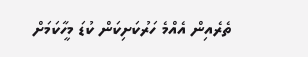ތެރެއިން އެއްމެ ހަރުކަށިކަން ކުޑަ މީހާކަމަށް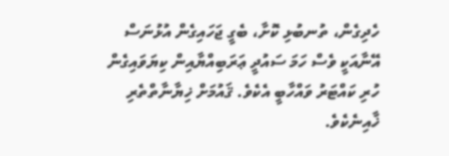ހެދިގެން، ތުނބުޅި ކޮށާ، ބެގީ ޖަހައިގެން އުޅުނަސް އޭނާއަކީ ވެސް ހަމަ ސައުދީ ޢަރަބިއްޔާއިން ކިޔަވައިގެން ހުރި ކައްޓަރު ވައްހާބީ އެކެވެ. ޤައުމަށް ޚިޔާނާތްތެރި ޚާއިނެކެވެ.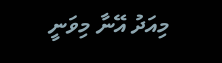މިއަދު އޭނާ މިވަނީ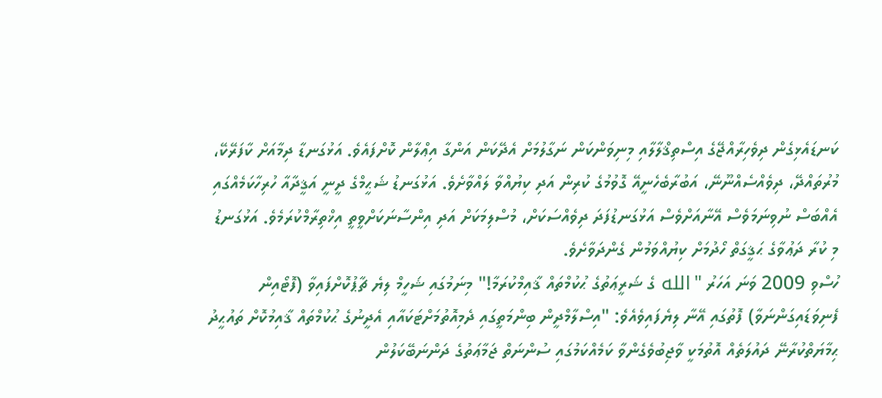ކަނޑައެޅިގެން ދިވެހިރާއްޖޭގެ އިސްތިޤްލާލާއި މިނިވަންކަން ނަގާލުމަށް އެދޭކަން އަންގާ އިޢްލާން ކޮށްފައެވެ. އަޅުގަނޑާ ދިމާއަށް ކާފަރޭކޭ، މުރުތައްދޭ، ދިވެއްސެއްނޫނޭ، އަބުރާބެހެނީއޭ ގޮވުމުގެ ކުރިން އަދި ކިޔުއްވާ ލައްވާށެވެ. އަޅުގަނޑު ޝަޙީމްގެ ދީނީ އަޤީދާއާ ހުރިހާކަމެއްގައި އެއްބަސް ނުވިނަމަވެސް އޭނާއަށްވެސް އަޅުގަނޑުފަދަ ދިވެއްސަކަށް، މުސްލިމަކަށް އަދި އިންސާނަކަށްވީތީ އިޚްތިރާމްކުރަމެވެ. އަޅުގަނޑު މި ކުރާ ދަޢުވާގެ ޙަޤީގަތް ހޯދުމަށް ކިޔުއްވަމުން ގެންދަވާށެވެ.
ހުސްވި 2009 ވަނަ އަހަރު "الله ގެ ޝަރީޢަތުގެ ޙުކުމްތައް ޤާއިމްކުރަމާ!" މިނަމުގައި ޝަހީމް ލިޔެ ޗާޕުކޮށްފައިވާ (ފޮޓޯއިން ފެނިވަޑައިގަންނަވާ) ފޮތުގައި އޭނާ ލިޔެފައިވެއެވެ: "އިސްލާމްދީން ބިންމަތީގައި ދެމިއޮތުމަށްޓަކައާއި އެދީނުގެ ޙުކުމްތައް ޤާއިމުކޮށް ތައުޙީދު ޙިމާޔަތްކުރާނޭ ދައުލަތެއް އޮތުމަކީ ވާޖިބުވެގެންވާ ކަމެއްކަމުގައި ސުންނަތް ޖަމާޢަތުގެ ދަންނަބޭކަލުން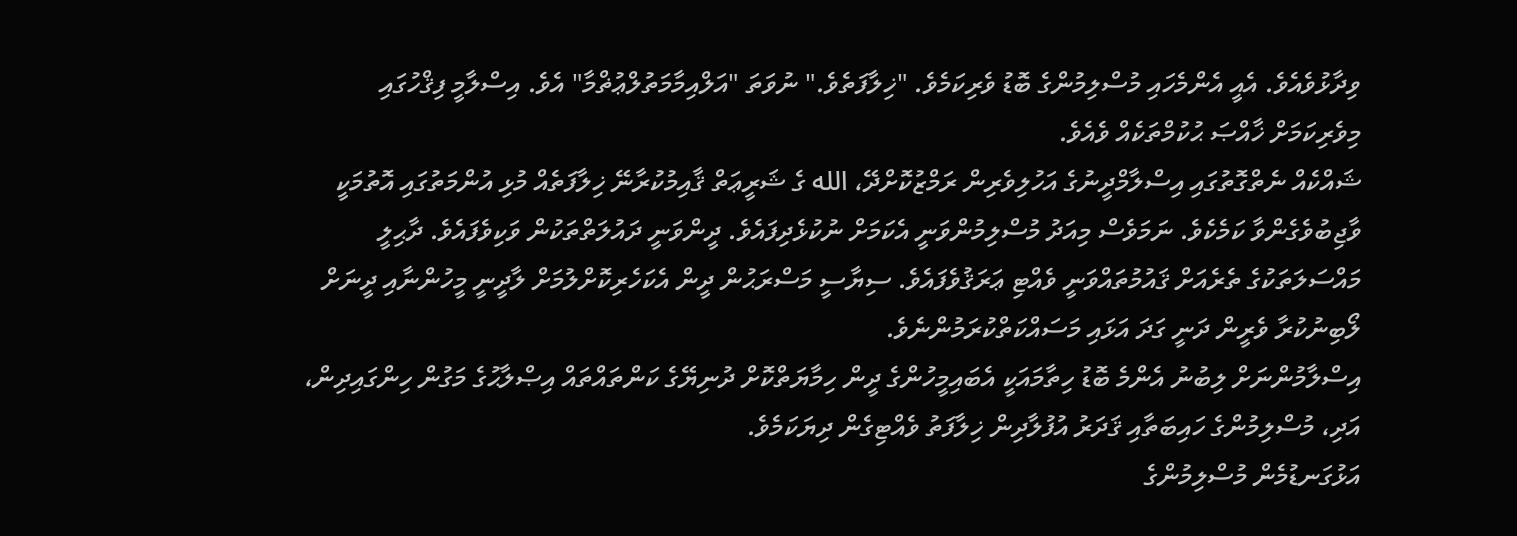ވިދާޅުވެއެވެ. އެއީ އެންމެހައި މުސްލިމުންގެ ބޮޑު ވެރިކަމެވެ. "ޚިލާފަތެވެ." ނުވަތަ "އަލްއިމާމަތުލްޢުޡްމާ" އެވެ. އިސްލާމީ ފިޤްހުގައި މިވެރިކަމަށް ޚާއްޞަ ޙުކުމްތަކެއް ވެއެވެ.
ޝައްކެއް ނެތްގޮތުގައި އިސްލާމްދީނުގެ އަހުލިވެރިން ރަމްޒުކޮށްދޭ، الله ގެ ޝަރީޢަތް ޤާއިމުކުރާނޭ ޚިލާފަތެއް މުޅި އުންމަތުގައި އޮތުމަކީ ވާޖިބުވެގެންވާ ކަމެކެވެ. ނަމަވެސް މިއަދު މުސްލިމުންވަނީ އެކަމަށް ނުކުޅެދިފައެވެ. ދީންވަނީ ދައުލަތްތަކުން ވަކިވެފައެވެ. ދާޙިލީ މައްސަލަތަކުގެ ތެރެއަށް ޤައުމުތައްވަނީ ވެއްޓި ޢަރަޤުވެފައެވެ. ސިޔާސީ މަސްރަޙުން ދީން އެކަހެރިކޮށްލުމަށް ލާދީނީ މީހުންނާއި ދީނަށް ލޯބިނުކުރާ ވެރީން ދަނީ ގަދަ އަޅައި މަސައްކަތްކުރަމުންނެވެ.
އިސްލާމުންނަށް ލިބުނު އެންމެ ބޮޑު ހިތާމައަކީ އެބައިމީހުންގެ ދީން ހިމާޔަތްކޮށް ދުނިޔޭގެ ކަންތައްތައް އިޞްލާޙުގެ މަގުން ހިންގައިދިން، އަދި، މުސްލިމުންގެ ހައިބަތާއި ޤަދަރު އުފުލާދިން ޚިލާފަތު ވެއްޓިގެން ދިޔަކަމެވެ.
އަޅުގަނޑުމެން މުސްލިމުންގެ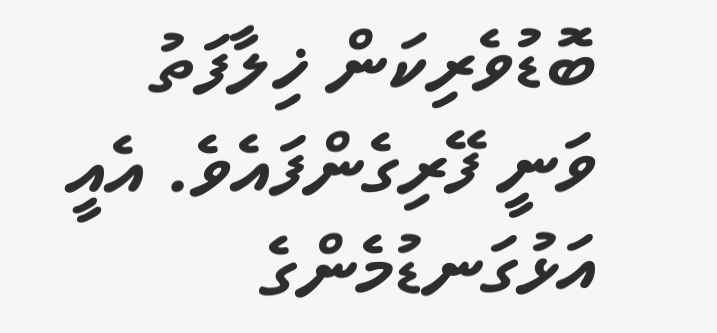ބޮޑުވެރިކަން ޚިލާފަތު ވަނީ ފޭރިގެންފައެވެ. އެއީ އަޅުގަނޑުމެންގެ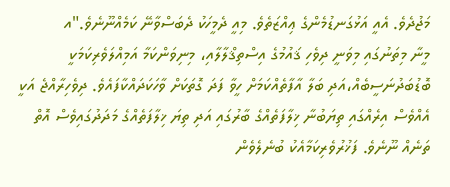މަޖުދެވެ. އެއީ އަޅުގަނޑުމެންގެ ޢިއްޒަތެވެ. މިއީ ދެމީހަކު ދެބަސްވާނޭ ކަމެއްނޫނެވެ."އ
މީނާ މިތަނުގައި މިވަނީ ދިވެހި ޤައުމުގެ އިސްތިޤްލާލާއި، މިނިވަންކަމާ އަމިއްލަވެރިކަމަކީ ބޮޑުބަދުނަސީބެއް،އަދި ބަލާ އާފާތެއްކަމަށް ހީވާ ފަދަ ގޮތަކަށް ވާހަކަދައްކާފައެވެ. ދިވެހިރާއްޖެ އަކީ އެއްވެސް އިރެއްގައި ތިޔަބުނާ ޚިލާފަތެއްގެ ބާރުގައި އަދި ތިޔަ ޚިލާފަތެއްގެ މަދަދުގައިވެސް އޮތް ތަނެއް ނޫނެވެ. ފަޚުރުވެރިކަމާއެކު ބުނެލެވެން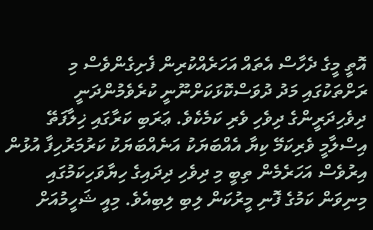އޮތީ މީގެ ދެހާސް އެތައް އަހަރެއްކުރިން ފެށިގެންވެސް މި ރަށްތަކުގައި މަދު ދުވަސްކޮޅަކަށްނޫނީ ކުރެވެމުންދަނީ ދިވެހިދަރީންގެ ދިވެހި ވެރި ކަމެކެވެ. ޢަރަބި ކަރާގައި ޚިލާފަތޭ އިސްލާމީ ވެރިކަމޭ ކިޔާ އެއްބަޔަކު އަނެއްބަޔަކު ކަރުމަރުހިފާ އުޅުން އިރުވެސް އަހަރެމެން ތިބީ މި ދިވެހި ދިދައިގެ ހިޔާވަހިކަމުގައި މިނިވަން ކަމުގެ ފޮނި މީރުކަން ލިބި ލިބިއެވެ. މިއީ ޝަހީމުއަށް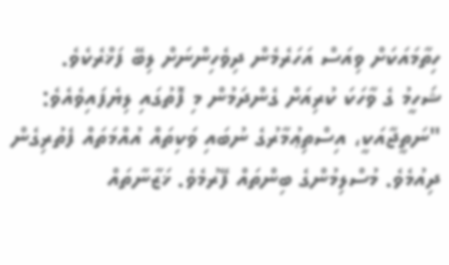ހިތާމައަކަށް ވިއަސް އަހަރެމެން ދިވެހިންނަށް ލިބޭ ފަޚްރެކެވެ.
ޝަހީމު ގެ ވާހަކަ ކުރިއަށް ގެންދަމުން މި ފޮތުގައި ލިޔެފައިވެއެވެ: "ނަތީޖާއަކީ، އިސްތިޢުމާރުގެ ނުބައި ވަކިތައް އުއްމަތައް ފެތުރިގެން ދިއުމެވެ. މުސްލިމުންގެ ބިންތައް ފޭރުމެވެ. ޚަޒާނާތައް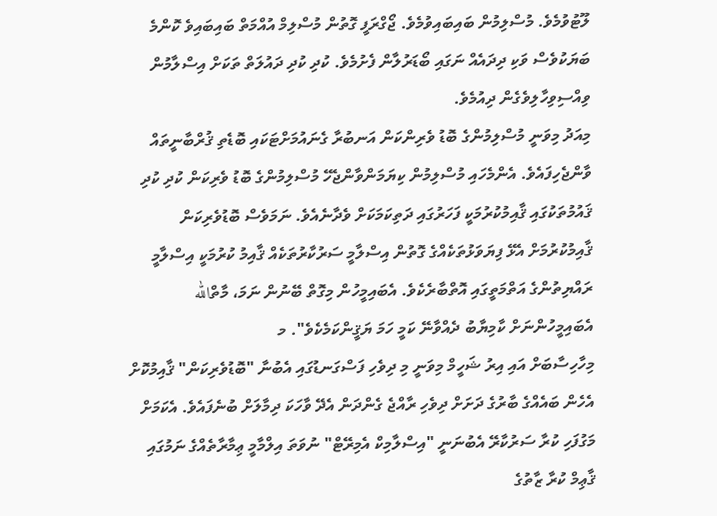ލޫޓުވުމެވެ. މުސްލިމުން ބައިބައިވުމެވެ. ޖޯގްރަފީ ގޮތުން މުސްލިމް އުއްމަތް ބައިބައިވެ ކޮންމެ ބަޔަކުވެސް ވަކި ދިދައެއް ނަގައި ބޯޑަރުލާން ފެށުމެވެ. ކުދި ކުދި ދައުލަތް ތަކަށް އިސްލާމުން ވިއްސިވިހާލިވެގެން ދިއުމެވެ.
މިއަދު މިވަނީ މުސްލިމުންގެ ބޮޑު ވެރިންކަން އަނބުރާ ގެނައުމަށްޓަކައި ބޮޑެތި ޤުރްބާނީތައް ވާންޖެހިފައެވެ. އެންމެހައި މުސްލިމުން ކިޔަމަންވާންޖެހޭ މުސްލިމުންގެ ބޮޑު ވެރިކަން ކުދި ކުދި ޤައުމުތަކުގައި ޤާއިމުކުރުމަކީ ފަހަރުގައި ދަތިކަމަކަށް ވެދާނެއެވެ. ނަމަވެސް ބޮޑުވެރިކަން ޤާއިމުކުރުމަށް އެޅޭ ފިޔަވަޅުތަކެއްގެ ގޮތުން އިސްލާމީ ސަރުކާރުތަކެއް ޤާއިމު ކުރުމަކީ އިސްލާމީ ރައްޔިތުންގެ އަތްމަތީގައި އޮތްބާރެކެވެ. އެބައިމީހުން މިގޮތް ބޭނުން ނަމަ، މާތްالله އެބައިމީހުންނަށް ކާމިޔާބު ދެއްވާނޭ ކަމީ ހަމަ ޔަޤީންކަމެކެވެ". މ
މިހާހިސާބަށް އައި އިރު ޝަހީމް މިވަނީ މި ދިވެހި ފަސްގަނޑުގައި އެބުނާ "ބޮޑުވެރިކަން" ޤާއިމުކޮށް އެހެން ބައެއްގެ ބާރުގެ ދަށަށް ދިވެހި ރާއްޖެ ގެންދަން އެދޭ ވާހަކަ ދިމާލަށް ބުނެފައެވެ. އެކަމަށް މަގުފަހި ކުރާ ސަރުކާރޭ އެބުނަނީ "އިސްލާމިކް އެމިރޭޓް" ނުވަތަ އިލްމާމީ ޢިމާރާތެއްގެ ނަމުގައި ޤާޢިމް ކުރާ ޒާތުގެ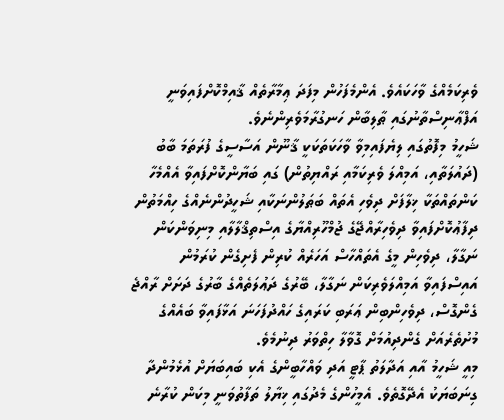ވެރިކަމެއްގެ ވާހަކައެވެ. އެންމެފަހުން މިފަދަ ޢިމާރާތެއް ޤާއިމްކޮށްފައިވަނީ އަފްޢާނިސްތާނުގައި ޠާލިބާން ހަނގުރާމަވެރިންނެވެ.
ޝަހީމު މިފޮތުގައި ލިޔެފައިމިވާ ވާހަކަތަކަކީ ޤާނޫން އަސާސީގެ ފުރަތަމަ ބާބު (ދައުލަތާއި، އަމިއްލަ ވެރިކަމާއި ރައްޔިތުން) ގައި ބަޔާންކޮށްފައިވާ އެއްމެހާ ކަންތައްތަކާ ޚިލާފަށް ދިވެހި އެތައް ބަޠަލުންނަކާއި ޝަހީދުންނެއްގެ ހިއްމަތުން ދިފާޢުކޮށްފައިވާ ދިވެހިރާއްޖޭގެ ޖުމްހޫރިއްޔާގެ އިސްތިޤްލާލާއި މިނިވަންކަން ނަގާލާ، ދިވެހިން މީގެ އެތައްހާސް އަހަރެއް ކުރިން ފެށިގެން ކުރަމުން އައިސްފައިވާ އަމިއްލަވެރިކަން ނަގާލާ، ބޭރުގެ ދަޢުލަތެއްގެ ބާރުގެ ދަށަށް ރާއްޖެ ގެންގޮސް، ދިވެހިންބިން ޢަރަބި ކަރައިގެ ހައްދުފަހަނަ އަޅާފައިވާ ބައެއްގެ މުށުތެރެއަށް ގެންދިއުމަށް ގޮވާލާ ހިތްވަރު ދިނުމެވެ.
މިއީ ޝަހީމު އާއި އަދާލަތު ޕާޓީ އަދި ވައްހާބީންގެ އެކި ބައިބަޔަށް އުޅެމުންދާ ގިނަބަޔަކު އެދޭގޮތެވެ. އެމީހުންގެ މެދުގައި ޚިޔާލު ތަފާތުވަނީ މިކަން ކުރާނެ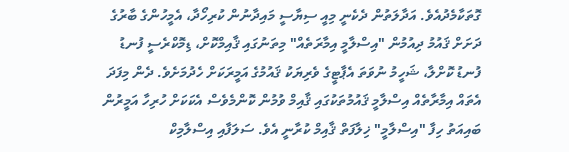ގޮތަކާމެދުއެވެ. އަދާލަތުން ދެކެނީ މިއީ ސިޔާސީ މައިދާނުން ކުރިހޯދާ، އެމީހުންގެ ބާރުގެ ދަށަށް ޤައުމު ދިއުމުން "އިސްލާމީ އިމާރަތެއް" މިތަނުގައި ޤާއިމްކޮށް، ޑިމޮކްރެސީ ފުނޑު ފުނޑު ކޮށްލާ، ޝަހީމު ނުވަތަ އެޕާޓީގެ ވެރިޔަކު ޤައުމުގެ އަމީރަކަށް ހެދުމަށެވެ. ދެން މިފަދަ އެތައް އިމާރާތެއް އިސްލާމީ ޤައުމުތަކުގައި ޤާއިމް ވުމުން ކޮންމެވެސް އެކަކަށް ހުރިހާ އަމީރުން ބައިއަތު ހިފާ "އިސްލާމީ" ޚިލާފަތް ޤާއިމް ކުރާނީ އެވެ. ސަލަފާއި އިސްލާމިކް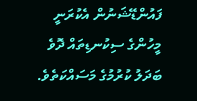ފައުންޑޭޝަނުން އެކުރަނީ މީހުންގެ ސިކުނޑިތައް ދޮވެ ބަދަލު ކުރުމުގެ މަސައްކަތެވެ.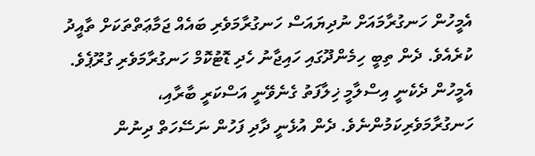އެމީހުން ހަނގުރާމައަށް ނުދިޔައަސް ހަނގުރާމަވެރި ބައެއް ޖަމާޢަތްތަކަށް ތާއީދު ކުރެއެވެ. ދެން ތިބީ ހިމެންދޫގައި ހައިޖާނު ހެދި ޑޮޓުކޮމް ހަނގުރާމަވެރި ގުރޫޕެވެ. އެމީހުން ދެކެނީ އިސްލާމީ ޚިލާފަތު ގެނެވޭނީ އަސްކަރީ ބާރާއި، ހަނގުރާމަވެރިކަމުންނެވެ. ދެން އުޅެނީ ދާދި ފަހުން ނަސޭހަތް ދިނުން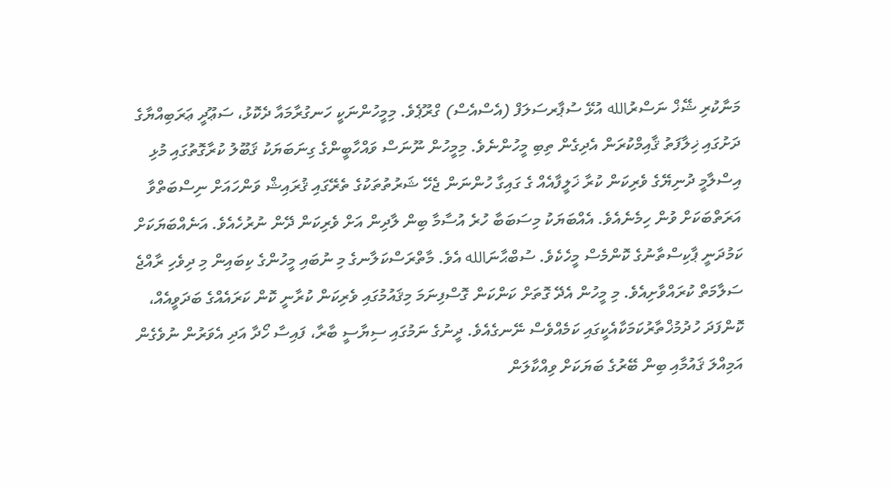މަނާކުރި ޝޭޚް ނަސްރުالله އުޅޭ ސުޕާރސަލަފް (އެސްއެސް) ގްރޫޕެވެ. މިމީހުންނަކީ ހަނގުރާމައާ ދެކޮޅު، ސަޢޫދީ ޢަރަބިއްޔާގެ ދަށުގައި ޚިލާފަތު ޤާއިމްކުރަން އެދިގެން ތިބި މީހުންނެވެ. މިމީހުން ނޫނަސް ވައްހާބީންގެ ގިނަބަޔަކު ޤަބޫލު ކުރާގޮތުގައި މުޅި އިސްލާމީ ދުނިޔޭގެ ވެރިކަން ކުރާ ޚަލީފާއެއް ގެ ގައިގާ ހުންނަން ޖެހޭ ޝަރުތުތަކުގެ ތެރޭގައި ޤުރައިޝް ވަންހައަށް ނިސްބަތްވާ އަރަތްބަކަށް ވުން ހިމެނެއެވެ. އެއްބަޔަކު މިސަބަބާ ހުރެ އުސާމާ ބިން ލާދިން އަށް ވެރިކަން ދޭން ނުރުހެއެވެ. އަނެއްބަޔަކަށް ކަމުދަނީ ޕާކިސްތާނުގެ ކޮންމެސް މީހެކެވެ. ސުބްޙާނަالله އެވެ. މާތްރަސްކަލާނގެ މި ނުބައި މީހުންގެ ކިބައިން މި ދިވެހި ރާއްޖެ ސަލާމަތް ކުރައްވާށިއެވެ. މި މީހުން އެދޭ ގޮތަށް ކަންކަން ގޮސްފިނަމަ މިޤައުމުގައި ވެރިކަން ކުރާނީ ކޮން ކަރައެއްގެ ބަދަވީއެއް، ކޮންފަދަ ހުދުމުޚްތާރުކަމަކާއެކީގައި ކަމެއްވެސް ނޭނގެއެވެ. ދީނުގެ ނަމުގައި ސިޔާސީ ބާރާ، ފައިސާ ހޯދާ އަދި އެވަރުން ނުވެގެން އަމިއްލަ ޤައުމާއި ބިން ބޭރުގެ ބަޔަކަށް ވިއްކާލަން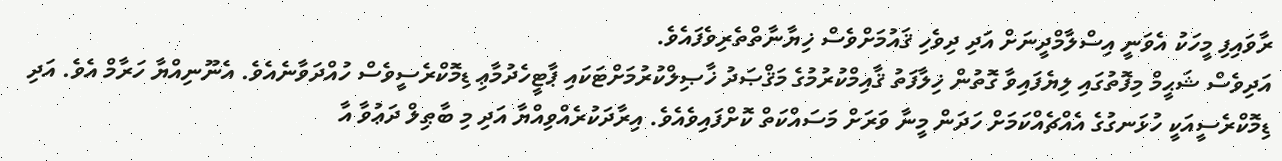ރާވައިފި މީހަކު އެވަނީ އިސްލާމްދީނަށް އަދި ދިވެހި ޤައުމަށްވެސް ޚިޔާނާތްތެރިވެފައެވެ.
އަދިވެސް ޝަޙީމް މިފޮތުގައި ލިޔެފައިވާ ގޮތުން ޚިލާފަތު ޤާއިމްކުރުމުގެ މަޤްޞަދު ޚާޞިލްކުރުމަށްޓަކައި ޕާޓީހެދުމާޢި ޑިމޮކްރެސީވެސް ހުއްދަވާނެއެވެ. އެނޫނިއްޔާ ހަރާމް އެވެ. އަދި ޑިމޮކްރެސީއަކީ ހުޅަނގުގެ އެއްޗެއްކަމަށް ހަދަން މީނާ ވަރަށް މަސައްކަތް ކޮށްފައިވެއެވެ. އިރާދަކުރެއްވިއްޔާ އަދި މި ބާޠިލް ދަޢުވާ އާ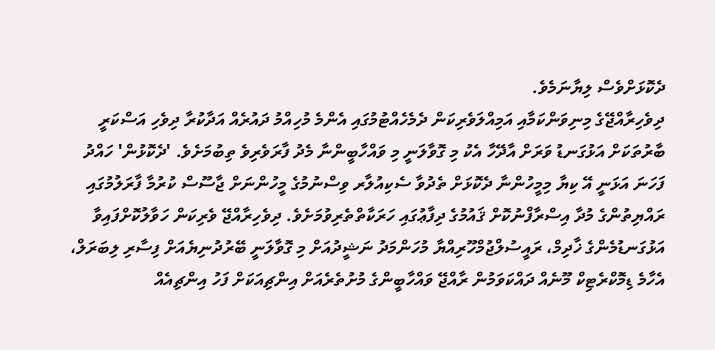ދެކޮޅަށްވެސް ލިޔާނަމެވެ.
ދިވެހިރާއްޖޭގެ މިނިވަންކަމާއި އަމިއްލަވެރިކަން ދެމެހެއްޓުމުގައި އެންމެ މުހިއްމު ދައުރެއް އަދާކުރާ ދިވެހި އަސްކަރީ ބާރުތަކަށް އަޅުގަނޑު ވަރަށް އާދޭހާ އެކު މި ގޮވާލަނީ މި ވައްހާބީންނާ މެދު ފާރަވެރިވެ ތިބުމަށެވެ. 'ދެކޮޅުން' ހައްދު ފަހަނަ އަޅަނީ އޭ ކިޔާ މިމީހުންނާ ދެކޮޅަށް ތެދުވާ ސެކިއުލާރ ވިސްނުމުގެ މީހުންނަށް ޖާސޫސް ކުރުމާ ފާރަލުމުގައި ރައްޔިތުންގެ މުދާ އިސްރާފްނުކޮށް ޤައުމުގެ ދިފާޢުގައި ހަރަކާތްތެރިވުމަށެވެ. ދިވެހިރާއްޖޭ ވެރިކަން ހަވާލުކޮށްފައިވާ އަޅުގަނޑުމެންގެ ޚާދިމް، ރައީސުލްޖުމްހޫރިއްޔާ މުހަންމަދު ނަޝީދުއަށް މި ގޮވާލަނީ ބޭރުދުނިޔެއަށް ފިސާރި ލިބަރަލް، އެހާމެ ޑިމޮކްރެޓިކް މޫނެއް ދައްކަވަމުން ރާއްޖޭ ވައްހާބީންގެ މުށުތެރެއަށް އިންޗިއަކަށް ފަހު އިންޗިއެއް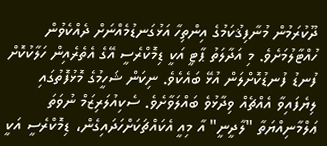ދޫކުރަމުން މުނާފިޤުކަމުގެ އިންތިހާ އަޅުގަނޑުމެއްނަށް ދެއްކެވުން ހުއްޓާލުމަށެވެ. މި އަދާލަތު ޕާޓީ އަކީ ޑިމޮކްރެސީ އޭގެ އެތެރެއިން ހަލާކުކޮށް ފުނޑު ފުނޑުކޮށްލަން އުޅޭ ބައެކެވެ. ނިކަން ޝަހީމުގެ މޮޅުފޮތުގައި ލިޔެފައިވާ އެއްޗެއް ވިދާޅުވެ ބައްލަވާށެވެ. ސެކިއުލަރިޒަމް ނުވަތަ ޢަލްމާނިއްޔަތާ "ލާދީނީ" އާ މިއީ އެކައްޗަކަށްހަދައިގެން، ޑިމޮކްރެސީ އަކީ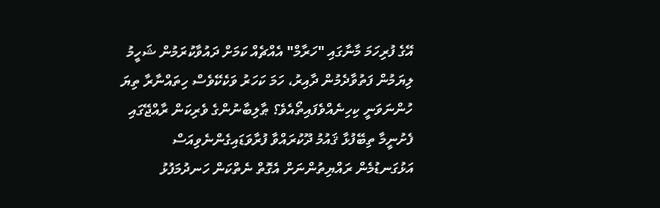އޭގެ ފުރިހަމަ މާނާގައި "ހަރާމް" އެއްޗެއް ކަމަށް ދައުވާކުރަމުން ޝަހީމު ލިޔަމުން ފަތުވާދެމުން ދާއިރު، ހަމަ ކަހަރު ވަކެކޭވެސް ހިތައްނާރާ ތިޔަ ހުންނަވަނީ ކިހިނެއްވެފައިތޯއެވެ؟ ޠާލިބާނުންގެ ވެރިކަން ރާއްޖޭގައި ފެށުނީމާ ތިބޭފުޅާ ޤައުމު ދޫކުރައްވާ ފުރާވަޑައިގެންނެވިއަސް އަޅުގަނޑުމެން ރައްޔިތުންނަށް އެގޮތް ނެތްކަން ހަނދުމަފުޅު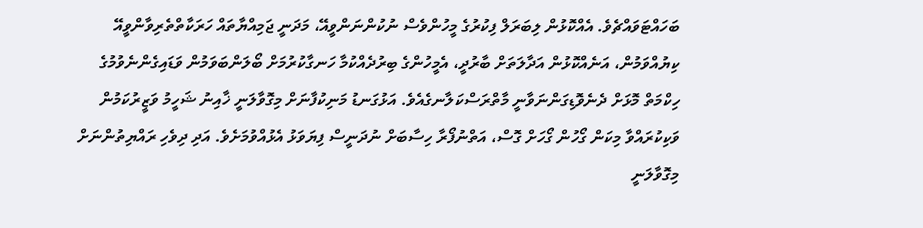ބަހައްޓަވައްޗެވެ. އެއްކޮޅުން ލިބަރަލް ފިކުރުގެ މީހުންވެސް ނުކުންނަންވީއޭ، މަދަނީ ޖަމިއްޔާތައް ހަރަކާތްތެރިވާންވީއޭ ކިޔުއްވަމުން، އަނެއްކޮޅުން އަދާލަތަށް ބާރުދީ، އެމީހުންގެ ބިރުދެއްކުމާ ހަނގާކުރުމަށް ބޯލަންބަވަމުން ވަޑައިގެންނެވުމުގެ ހިކްމަތް މޮޅަށް ދެނެވޮޑިގަންނަވާނީ މާތްރަސްކަލާނގެއެވެ. އަޅުގަނޑު މަނިކުފާނަށް މިގޮވާލަނީ ޚާއިނު ޝަހީމު ވަޒީރުކަމުން ވަކިކުރައްވާ މިކަން ގޯހުން ގޯހަށް ގޮސް، އަތްނުފޯރާ ހިސާބަށް ނުދަނީސް ފިޔަވަޅު އެޅުއްވުމަށެވެ. އަދި ދިވެހި ރައްޔިތުންނަށް މިގޮވާލަނީ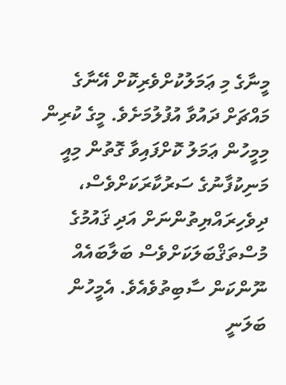މީނާގެ މި ޢަމަލުކުށްވެރިކޮށް އޭނާގެ މައްޗަށް ދައުވާ އުފުލުމަށެވެ. މީގެ ކުރިން މިމީހުން ޢަމަލު ކޮށްފައިވާ ގޮތުން މިއީ މަނިކުފާނުގެ ސަރުކާރަކަށްވެސް، ދިވެހިރައްޔިތުންނަށް އަދި ޤައުމުގެ މުސްތަޤްބަލަކަށްވެސް ބަލާބައެއް ނޫންކަން ސާބިތުވެއެވެ. އެމީހުން ބަލަނީ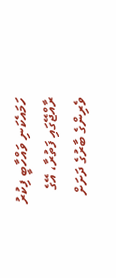ހަމައެކަނި ވައްހާބީ ފިކުރު ރާއްޖޭގައި ފަތުރާ، އޭގެ ވެރިންގެ ބާރުގެ ދަށަށް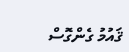ޤައުމު ގެންގޮސް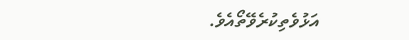އަޅުވެތިކުރެވޭތޯއެވެ.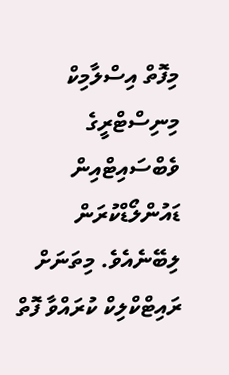މިފޮތް އިސްލާމިކް މިނިސްޓްރީގެ ވެބްސައިޓްއިން ޑައުންލޯޑްކުރަން ލިބޭނެއެވެ. މިތަނަށް ރައިޓްކްލިކް ކުރައްވާ ފޮތް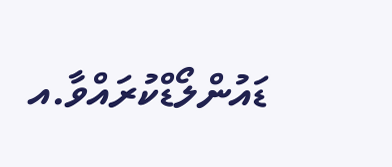ޑައުންލޯޑްކުރައްވާ.އ